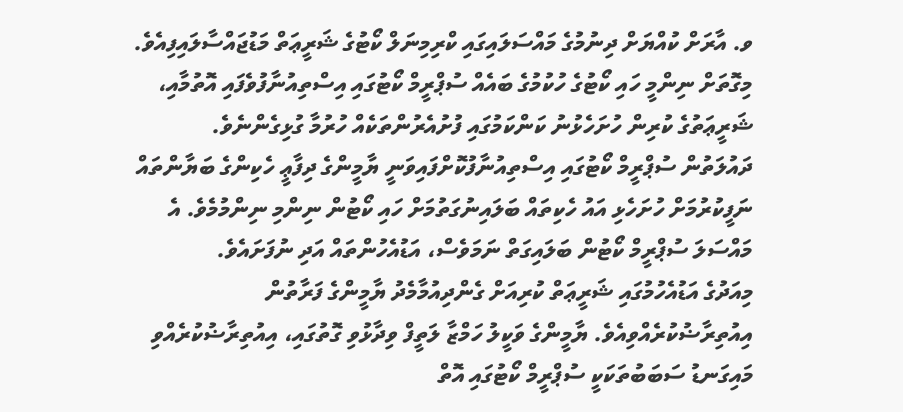ވ. އާރަށް ކުއްޔަށް ދިނުމުގެ މައްސަލައިގައި ކްރިމިނަލް ކޯޓުގެ ޝަރީޢަތް މަޑުޖައްސާލައިފިއެވެ. މިގޮތަށް ނިންމީ ހައި ކޯޓުގެ ހުކުމުގެ ބައެއް ސުޕްރީމް ކޯޓުގައި އިސްތިއުނާފުވެފައި އޮތުމާއި، ޝަރީޢަތުގެ ކުރިން ހުށަހެޅުނު ކަންކަމުގައި ފުށުއެރުންތަކެއް ހުރުމާ ގުޅިގެންނެވެ.
ދައުލަތުން ސުޕްރީމް ކޯޓުގައި އިސްތިއުނާފުކޮށްފައިވަނީ ޔާމީންގެ ދިފާޢީ ހެކިންގެ ބަޔާންތައް ނަފީކުރުމަށް ހުށަހެޅި އައު ހެކިތައް ބަލައިނުގަތުމަށް ހައި ކޯޓުން ނިންމި ނިންމުމެވެ. އެ މައްސަލަ ސުޕްރީމް ކޯޓުން ބަލައިގަތް ނަމަވެސް، އަޑުއެހުންތައް އަދި ނުފަށައެވެ.
މިއަދުގެ އަޑުއެހުމުގައި ޝަރީޢަތް ކުރިއަށް ގެންދިއުމާމެދު ޔާމީންގެ ފަރާތުން އިއުތިރާޟުކުރެއްވިއެވެ. ޔާމީންގެ ވަކީލު ހަމްޒާ ލަތީފް ވިދާޅުވި ގޮތުގައި، އިއުތިރާޟުކުރެއްވި މައިގަނޑު ސަބަބުތަކަކީ ސުޕްރީމް ކޯޓުގައި އޮތް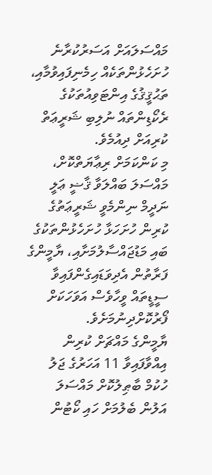މައްސަލައަށް އަސަރުކުރާނެ ހުށަހެޅުންތަކެއް ހިމެނިފައިވުމާއި، ތަޙުޤީޤުގެ އިންޓަވިއުތަކުގެ ރެކޯޑިންތައް ނުލިބި ޝަރީޢަތް ކުރިއަށް ދިއުމެވެ.
މި ކަންކަމަށް ރިޢާޔަތްކޮށް، މައްސަލަ ބައްލަވާ ޤާޟީ ޢަލީ ނަދީމް ނިންމެވީ ޝަރީޢަތުގެ ކުރިން ހުށަހަޅާ ހުށަހެޅުންތަކުގެ ބައި މަޑުޖައްސާލުމަށާއި، ޔާމީންގެ ފަރާތުން އެދިވަޑައިގެންފައިވާ ސީޑީތައް ވީހާވެސް އަވަހަކަށް ފޯރުކޮށްދިނުމަށެވެ.
ޔާމީންގެ މައްޗަށް ކުރިން އިއްވާފައިވާ 11 އަހަރުގެ ޖަލު ހުކުމް ބާޠިލުކޮށް މައްސަލަ އަލުން ބެލުމަށް ހައި ކޯޓުން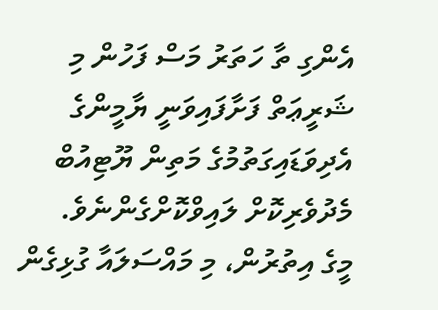އެންގި ތާ ހަތަރު މަސް ފަހުން މި ޝަރީޢަތް ފަށާފައިވަނީ ޔާމީންގެ އެދިވަޑައިގަތުމުގެ މަތިން ޔޫޓިއުބް މެދުވެރިކޮށް ލައިވްކޮށްގެންނެވެ.
މީގެ އިތުރުން، މި މައްސަލައާ ގުޅިގެން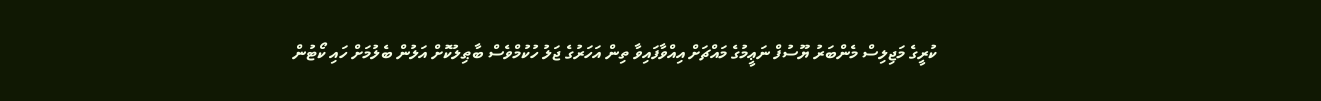ކުރީގެ މަޖިލިސް މެންބަރު ޔޫސުފް ނަޢީމުގެ މައްޗަށް އިއްވާފައިވާ ތިން އަހަރުގެ ޖަލު ހުކުމްވެސް ބާޠިލުކޮށް އަލުން ބެލުމަށް ހައި ކޯޓުން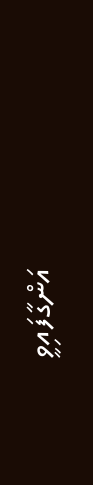އަންގާފައިވީ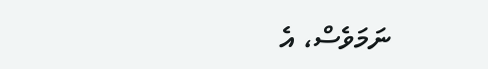ނަމަވެސް، އެ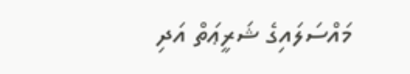މައްސަލައިގެ ޝަރީޢަތް އަދި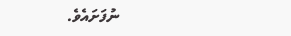ނުފަށައެވެ.